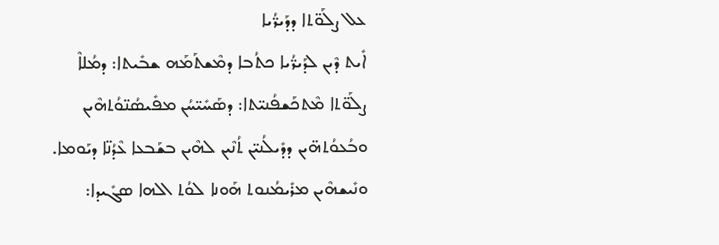ܥܠ ܨܠܰܘ̈ܬܐ ܕܕܰܝܪ̈ܳܝܐ
ܐܺܝܬ ܕܶܝܢ ܠܕܰܝܪ̈ܳܝܐ ܟܬܳܒܐ ܕܡܶܫܬܰܡܰܗ ܫܒܺܝܬܐ: ܕܡܳܠܐܶ ܨܠܰܘ̈ܬܐ ܡܶܬܟܰܫܦܳܢܝ̈ܬܐ: ܕܣܰܚܺܝ̈ܚܳܢ ܡܦܺܝܣܳܢ̈ܘܳܬܗܶܝܢ ܘܒܳܥܘܳܬܗ̈ܝܢ ܕܕܺܝܠܳܢܝ̈ܢ ܬܳܢܶܝܢ ܠܗܶܝܢ ܒܫܰܒܥܐ ܥܶܕܳܢ̈ܐ ܕܝܰܘܡܐ. ܘܢܺܝܫܗܶܝܢ ܡܪܺܝܡܳܢܘܬ ܗܰܘܢܐ ܠܘܳܬ ܐܠܗܐ ܣܓܺܝܕܐ: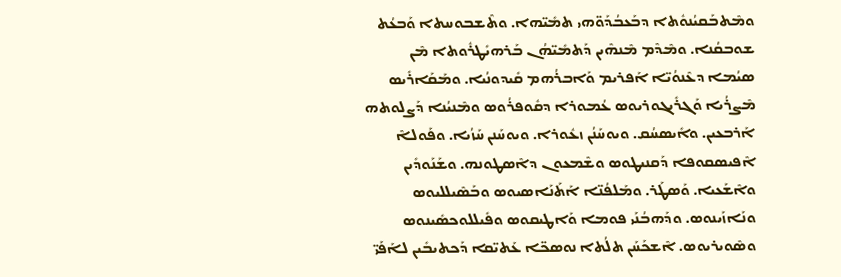ܘܡܶܬܒܰܩܝܳܢܘܽܬܐ ܕܒܰܥܒܳܕܰܘ̈ܗܝ ܬܡܺܝ̈ܗܐ. ܘܬܶܫܒܘܚܬܐ ܘܰܒܥܳܬ ܫܘܒܩܳܢܐ. ܘܡܶܕܶܡ ܡܶܢܗܶܝܢ ܕܰܬܡܺܝ̈ܗܳܢ ܒܰܪܗܝܺܛܪܽܘܬܐ ܡܶܢ ܣܝܳܡܐ ܕܥܶܢܘܳܝ̈ܐ ܐܰܦܪܝܡ ܘܰܐܒܪܳܗܡ ܩܺܝܕܘܢܳܝܐ. ܘܡܰܩܰܐܪܺܝܣ ܡܶܨܪܳܝܐ ܘܰܓܪܺܝܓܘܪܝܘܣ ܥܳܡܘܪܐ ܕܩܽܘܦܪܳܘܣ ܘܡܶܢܝܳܢܐ ܕܰܨܠܘܬܗ ܐܰܪܒܥܝܢ. ܘܐܺܝܣܚܳܩ. ܘܝܘܚܰܢܳܢ ܙܥܽܘܪܐ. ܘܝܘܚܰܢܢ ܚܰܙܳܝܐ. ܘܦܰܘܠܐܶ ܐܶܦܝܣܩܘܦܐ ܕܰܩܢܝܛܘܣ ܘܫܶܡܥܘܢ ܕܐܶܣܛܘܢܗ. ܘܫܰܢܰܘܕܺܝܢ ܘܐܶܫܰܥܝܐ. ܘܰܣܛܰܪ. ܘܡܰܠܦܳܢ̈ܐ ܐܰܬܰܢܰܐܣܝܘܣ ܘܒܰܣܶܝܠܠܝܘܣ ܘܢܰܐܙܰܝܢܘܣ. ܘܕܰܗܒܳܢܰܝ ܦܘܡܐ ܘܰܐܛܝܩܘܣ ܘܦܺܝܠܠܘܟܣܺܝܢܘܣ ܘܣܶܘܝܪܝܘܣ. ܐܶܫܟܰܚܰܢ ܬܠܳܬܐ ܢܘܣܟ̈ܐ ܥܰܬܝ̈ܩܐ ܕܰܟܬܝܒܺܝܢ ܠܐܰܦܰܝ̈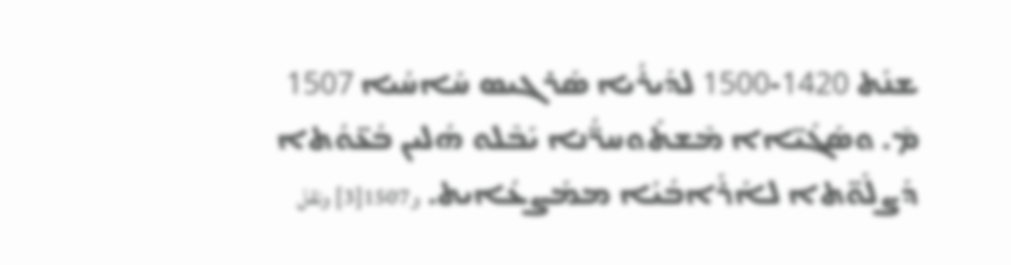ܫܢܰܬ 1420-1500 ܠܕܰܝܪܳܝܐ ܣܰܪܓܝܣ ܚܰܐܚܳܝܐ 1507 ܡ̄. ܘܣܰܓܺܝ̈ܐܐ ܡܶܫܬܰܘܚܪ̈ܳܢܐ ܝܰܒܶܠܘ ܗܳܠܝܢ ܒܳܥ̈ܘܳܬܐ ܕܰܨܠܰܘ̈ܬܐ ܠܐܰܪܰܐܒܳܝܳܐ ܡܡܰܨܥܳܐܝܬ. و1507[3] ونقل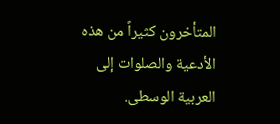المتأخرون كثيراً من هذه الأدعية والصلوات إلى العربية الوسطى.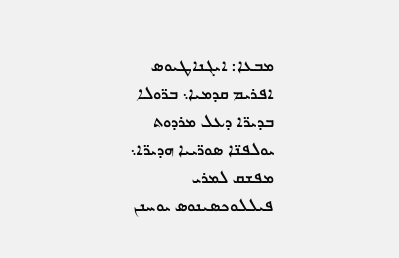ܡܒܥܐ: ܐܝܓܢܐܛܝܘܣ ܐܦܪܝܡ ܩܕܡܝܐ܆ ܒܪ̈ܘܠܐ ܒܕܝܪ̈ܐ ܕܥܠ ܡܪܕܘܬ ܝܘܠܦܢ̈ܐ ܣܘܪ̈ܝܝܐ ܗܕܝܪ̈ܐ܆ ܡܦܫܩ ܠܡܪܝ ܦܝܠܠܘܟܣܝܢܘܣ ܝܘܚܢܢ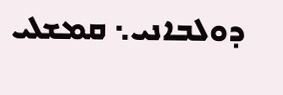ܕܘܠܒܐܢܝ܆ ܩܡܫܠܝ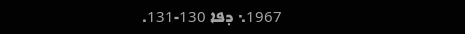1967܆ ܕܦܐ 130-131.